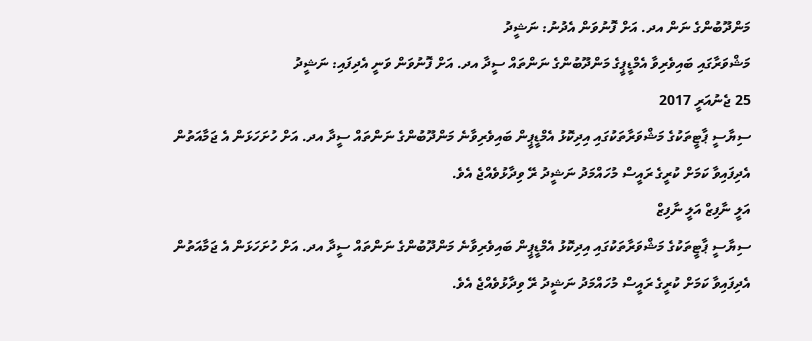މަންދޫބުންގެ ނަން އދ. އަށް ފޮނުވަން އެދުނު: ނަޝީދު
މަޝްވަރާގައި ބައިވެރިވާ އެމްޑީޕީގެ މަންދޫބުންގެ ނަންތައް ސީދާ އދ. އަށް ފޮނުވަން ވަނީ އެދިފައި: ނަޝީދު
25 ޖެނުއަރީ 2017
ސިޔާސީ ޕާޓީތަކުގެ މަޝްވަރާތަކުގައި އިދިކޮޅު އެމްޑީޕީން ބައިވެރިވާނެ މަންދޫބުންގެ ނަންތައް ސީދާ އދ. އަށް ހުށަހަޅަން އެ ޖަމާއަތުން އެދިފައިވާ ކަމަށް ކުރީގެ ރައީސް މުހައްމަދު ނަޝީދު ރޭ ވިދާޅުވެއްޖެ އެވެ.
އަލީ ނާފިޒް އަލީ ނާފިޒް
ސިޔާސީ ޕާޓީތަކުގެ މަޝްވަރާތަކުގައި އިދިކޮޅު އެމްޑީޕީން ބައިވެރިވާނެ މަންދޫބުންގެ ނަންތައް ސީދާ އދ. އަށް ހުށަހަޅަން އެ ޖަމާއަތުން އެދިފައިވާ ކަމަށް ކުރީގެ ރައީސް މުހައްމަދު ނަޝީދު ރޭ ވިދާޅުވެއްޖެ އެވެ.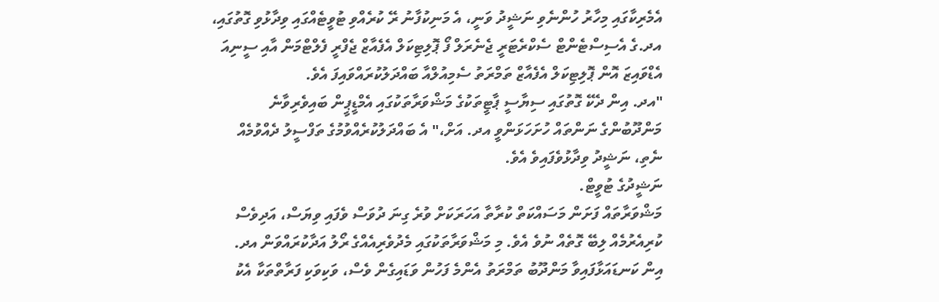އެމެރިކާގައި މިހާރު ހުންނެވި ނަޝީދު ވަނީ، އެ މަނިކުފާނު ރޭ ކުރެއްވި ޓުވީޓެއްގައި ވިދާޅުވި ގޮތުގައި، އދ.ގެ އެސިސްޓެންޓް ސެކްރެޓަރީ ޖެނެރަލް ފޯ ޕޮލިޓިކަލް އެފެއާޒް ޖެފްރީ ފެލްޓްމަން އާއި ސީނިއަ އެޑްވައިޒަ އޮން ޕޮލިޓިކަލް އެފެއާޒް ތަމްރަތު ސެމިއުލްއާ ބައްދަލުކުރައްވައިފަ އެވެ.
"އދ. އިން ދެކޭ ގޮތުގައި ސިޔާސީ ޕާޓީތަކުގެ މަޝްވަރާތަކުގައި އެމްޑީޕީން ބައިވެރިވާނެ މަންދޫބުންގެ ނަންތައް ހުށަހަޅަންވީ އދ. އަށް،" އެ ބައްދަލުކުރެއްވުމުގެ ތަފްސީލު ދެއްވުމެއް ނެތި، ނަޝީދު ވިދާޅުވެފައިވެ އެވެ.
ނަޝީދުގެ ޓުވީޓް.
މަޝްވަރާތައް ފަށަން މަސައްކަތް ކުރާތާ އަހަރަކަށް ވުރެ ގިނަ ދުވަސް ވެފައި ވިޔަސް، އަދިވެސް ކުރިއެރުމެއް ލިބޭ ގޮތެއް ނުވެ އެވެ. މި މަޝްވަރާތަކުގައި މެދުވެރިއެއްގެ ރޯލު އަދާކުރައްވަން އދ. އިން ކަނޑައަޅާފައިވާ މަންދޫބު ތަމްރަތު އެންމެ ފަހުން ވަޑައިގެން ވެސް، ވަކިވަކި ފަރާތްތަކާ އެކު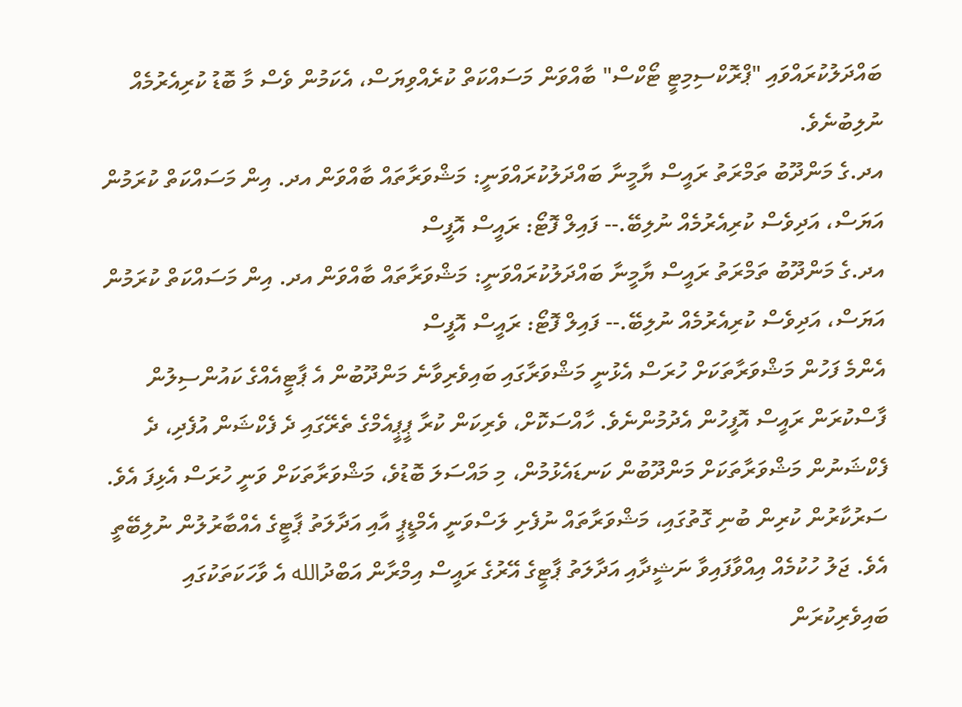ބައްދަލުކުރައްވައި "ޕްރޮކްސިމިޓީ ޓޯކްސް" ބާއްވަން މަސައްކަތް ކުރެއްވިޔަސް، އެކަމުން ވެސް މާ ބޮޑު ކުރިއެރުމެއް ނުލިބުނެވެ.
އދ.ގެ މަންދޫބު ތަމްރަތު ރައީސް ޔާމީނާ ބައްދަލުކުރައްވަނީ: މަޝްވަރާތައް ބާއްވަން އދ. އިން މަސައްކަތް ކުރަމުން އަޔަސް، އަދިވެސް ކުރިއެރުމެއް ނުލިބޭ.-- ފައިލް ފޮޓޯ: ރައީސް އޮފީސް
އދ.ގެ މަންދޫބު ތަމްރަތު ރައީސް ޔާމީނާ ބައްދަލުކުރައްވަނީ: މަޝްވަރާތައް ބާއްވަން އދ. އިން މަސައްކަތް ކުރަމުން އަޔަސް، އަދިވެސް ކުރިއެރުމެއް ނުލިބޭ.-- ފައިލް ފޮޓޯ: ރައީސް އޮފީސް
އެންމެ ފަހުން މަޝްވަރާތަކަށް ހުރަސް އެޅުނީ މަޝްވަރާގައި ބައިވެރިވާނެ މަންދޫބުން އެ ޕާޓީއެއްގެ ކައުންސިލުން ފާސްކުރަން ރައީސް އޮފީހުން އެދުމުންނެވެ. ހާއްސަކޮށް، ވެރިކަން ކުރާ ޕީޕީއެމްގެ ތެރޭގައި ދެ ފެކްޝަން އުފެދި، ދެ ފެކްޝަނުން މަޝްވަރާތަކަށް މަންދޫބުން ކަނޑައެޅުމުން، މި މައްސަލަ ބޮޑުވެ، މަޝްވަރާތަކަށް ވަނީ ހުރަސް އެޅިފަ އެވެ.
ސަރުކާރުން ކުރިން ބުނި ގޮތުގައި، މަޝްވަރާތައް ނުފެށި ލަސްވަނީ އެމްޑީޕީ އާއި އަދާލަތު ޕާޓީގެ އެއްބާރުލުން ނުލިބޭތީ އެވެ. ޖަލު ހުކުމެއް އިއްވާފައިވާ ނަޝީދާއި އަދާލަތު ޕާޓީގެ އޭރުގެ ރައީސް އިމްރާން އަބްދުالله އެ ވާހަކަތަކުގައި ބައިވެރިކުރަން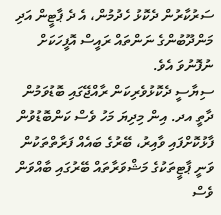ސަރުކާރުން ދެކޮޅު ހެދުމުން، އެ ދެ ޕާޓީން އަދި މަންދޫބުންގެ ނަންތައް ރައީސް އޮފީހަކަށް ނުފޮނުވަ އެވެ.
ސިޔާސީ ދެކޮޅުވެރިކަން ރާއްޖޭގައި ބޮޑުވަމުން ދާތީ އދ. އިން މިދިޔަ މަހު ވެސް ކަންބޮޑުވުން ފާޅުކޮށްފައި ވާއިރު، ބޭރުގެ ބައެއް ފަރާތްތަކުން ވަނީ ޕާޓީތަކުގެ މަޝްވަރާތައް ބޭރުގައި ބާއްވަން ވެސް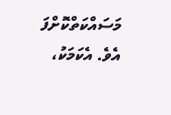މަސައްކަތްކޮށްފަ އެވެ. އެކަމަކު،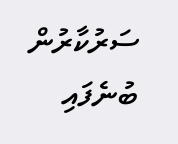ސަރުކާރުން ބުނެފައި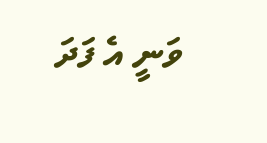ވަނީ އެ ފަދަ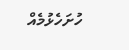ހުށަހެޅުމެއް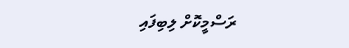ރަސްމީކޮށް ލިބިފައި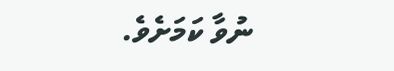ނުވާ ކަމަށެވެ.